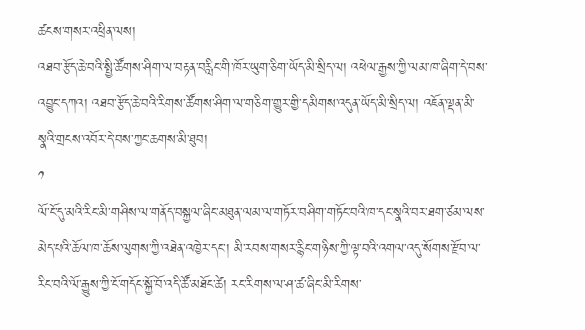ཚངས་གསར་འཕྲིན་ལས།
འཐབ་རྩོད་ཆེ་བའི་སྤྱི་ཚོགས་ཤིག་ལ་བརྟན་བརླིང་གི་ཁོར་ཡུག་ཅིག་ཡོད་མི་སྲིད་ལ། འཕེལ་རྒྱས་ཀྱི་ལམ་ཁ་ཞིག་དེ་བས་འབྱུང་དཀའ། འཐབ་རྩོད་ཆེ་བའི་རིགས་ཚོགས་ཤིག་ལ་གཅིག་གྱུར་གྱི་དམིགས་འདུན་ཡོད་མི་སྲིད་ལ། འཇོན་ལྡན་མི་སྣའི་གྲངས་འབོར་དེ་བས་ཀྱང་ཆགས་མི་ཐུབ།
༡
ལོ་ངོ་དུ་མའི་རིང་མི་གཤིས་ལ་གནོད་བསྐྱལ་ཞིང་མཐུན་ལམ་ལ་གཏོར་བཤིག་གཏོང་བའི་ཁ་དང་སྣའི་བར་ཐག་ཙམ་ལས་མེད་པའི་ཆོལ་ཁ་ཆོས་ལུགས་ཀྱི་འཐེན་འཁྱེར་དང་། མི་རབས་གསར་རྙིང་གཉིས་ཀྱི་ལྟ་བའི་འགལ་འདུ་སོགས་རྫོབ་ལ་རིང་བའི་ལོ་རྒྱུས་ཀྱི་ངོ་གདོང་སྐྱོ་བོ་འདི་ཚོ་མཐོང་ཚེ། རང་རིགས་ལ་ཤ་ཚ་ཞིང་མི་རིགས་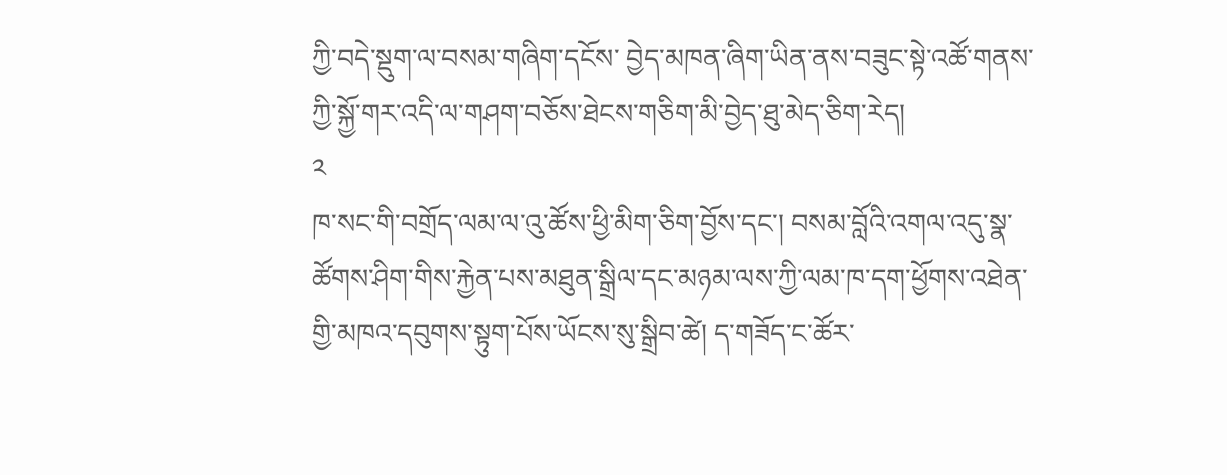ཀྱི་བདེ་སྡུག་ལ་བསམ་གཞིག་དངོས་ བྱེད་མཁན་ཞིག་ཡིན་ནས་བཟུང་སྟེ་འཚོ་གནས་ཀྱི་སྐྱོ་གར་འདི་ལ་གཤག་བཅོས་ཐེངས་གཅིག་མི་བྱེད་ཐུ་མེད་ཅིག་རེད།
༢
ཁ་སང་གི་བགྲོད་ལམ་ལ་འུ་ཚོས་ཕྱི་མིག་ཅིག་བྱོས་དང་། བསམ་བློའི་འགལ་འདུ་སྣ་ཚོགས་ཤིག་གིས་རྐྱེན་པས་མཐུན་སྒྲིལ་དང་མཉམ་ལས་ཀྱི་ལམ་ཁ་དག་ཕྱོགས་འཐེན་གྱི་མཁའ་དབུགས་སྟུག་པོས་ཡོངས་སུ་སྒྲིབ་ཚེ། ད་གཟོད་ང་ཚོར་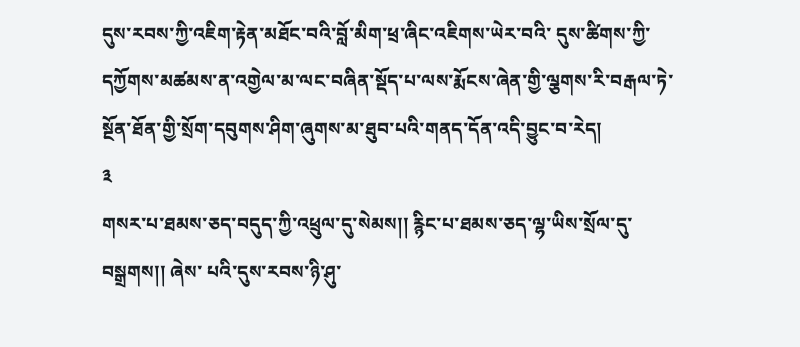དུས་རབས་ཀྱི་འཇིག་རྟེན་མཐོང་བའི་བློ་མིག་ཕྲ་ཞིང་འཇིགས་ཡེར་བའི་ དུས་ཚིགས་ཀྱི་དཀྱོགས་མཚམས་ན་འགྱེལ་མ་ལང་བཞིན་སྡོད་པ་ལས་རྨོངས་ཞེན་གྱི་ལྕགས་རི་བརྒལ་ཏེ་སྔོན་ཐོན་གྱི་སྲོག་དབུགས་ཤིག་ཞུགས་མ་ཐུབ་པའི་གནད་དོན་འདི་བྱུང་བ་རེད།
༣
གསར་པ་ཐམས་ཅད་བདུད་ཀྱི་འཕྲུལ་དུ་སེམས།། རྙིང་པ་ཐམས་ཅད་ལྷ་ཡིས་སྲོལ་དུ་བསྒྲགས།། ཞེས་ པའི་དུས་རབས་ཉི་ཤུ་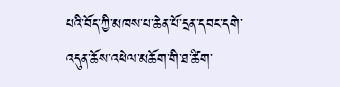པའི་བོད་ཀྱི་མཁས་པ་ཆེན་པོ་དྲན་དབང་དགེ་འདུན་ཆོས་འཕེལ་མཆོག་གི་ཐ་ཚིག་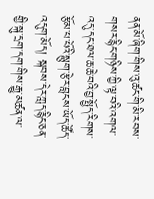ནན་མོ་ཞིག་གིས་འུ་ཚང་གི་མི་རབས་གསར་རྙིང་གཉིས་ཀྱི་ལྟ་བའི་འགལ་འདུ་དང་ཐལ་ཆ་ཆེ་བའི་བྱ་སྤྱོད་རིགས་རྩོམ་པ་པོའི་སྙུག་རྩེར་བླངས་ཡོད་ཚོད་འདུག་མོད། སྐབས་དེར་ཀླད་རྙིང་ཅན་གྱི་སྐུ་དྲག་དག་གིས་རྒྱུ་མཚན་ལ་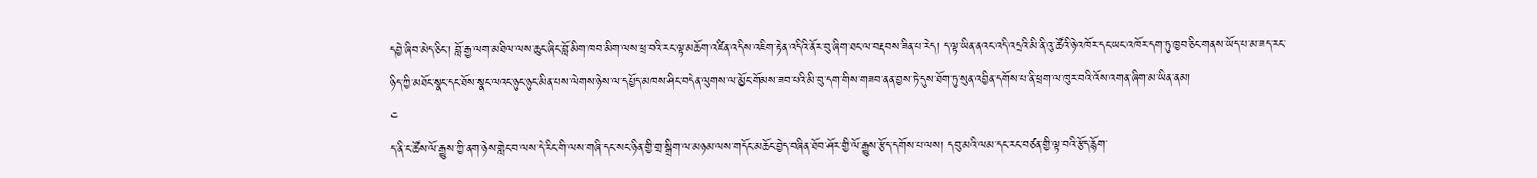དབྱེ་ཞིབ་མེད་ཅིང་། བློ་རྒྱ་ལག་མཐིལ་ལས་ཆུང་ཞིང་བློ་མིག་ཁབ་མིག་ལས་ཕྲ་བའི་རང་ལྟ་མཆོག་འཛིན་འདིས་འཇིག་རྟེན་འདིའི་ནོར་བུ་ཞིག་ཐང་ལ་བརྡབས་ཟིན་པ་རེད། ད་ལྟ་ཡིན་ནའང་འདི་འདྲའི་མི་ནི་འུ་ཚོའི་ཉེ་འཁོར་དང་ཡང་འཁོར་དག་ཏུ་ཁྱབ་ཅིང་གནས་ཡོད་པ་མ་ཟད་རང་ཉིད་ཀྱི་མཐོང་སྣང་དང་ཐོས་སྣང་ལའང་ཉུང་ཉུང་མིན་པས་ལེགས་ཉེས་ལ་དཔྱོད་མཁས་ཤིང་བདེན་ལུགས་ལ་མྱོང་གོམས་ཟབ་པའི་མི་བུ་དག་གིས་གཟབ་ནན་བྱས་ཏེ་དུས་ཐོག་ཏུ་སུན་འབྱིན་དགོས་པ་ནི་ཕྲག་ལ་ཁུར་བའི་འོས་འགན་ཞིག་མ་ཡིན་ནམ།
༤
ད་ནི་ང་ཚོས་ལོ་རྒྱུས་ཀྱི་ནག་ཉེས་གླེང་བ་ལས་དེ་རིང་གི་ལས་གཞི་དང་སང་ཉིན་གྱི་གྲ་སྒྲིག་ལ་མཉམ་ལས་གདོང་མཆོང་བྱེད་བཞིན་ཐོབ་ཤོར་གྱི་ལོ་རྒྱུས་རྩོད་དགོས་པ་ལས། དབུ་མའི་ལམ་དང་རང་བཙན་གྱི་ལྟ་བའི་རྩོད་རྙོག་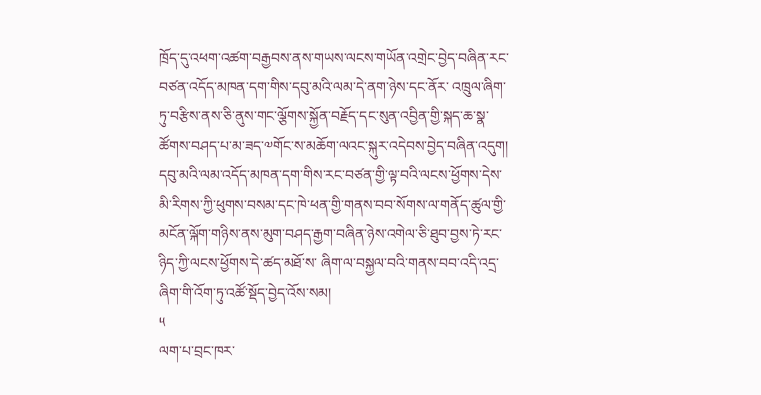ཁྲོད་དུ་འཕག་འཚག་བརྒྱབས་ནས་གཡས་ལངས་གཡོན་འགྲེང་བྱེད་བཞིན་རང་བཙན་འདོད་མཁན་དག་གིས་དབུ་མའི་ལམ་དེ་ནག་ཉེས་དང་ནོར་ འཁྲུལ་ཞིག་ཏུ་བརྩིས་ནས་ཅི་ནུས་གང་ལྕོགས་སྐྱོན་བརྗོད་དང་སུན་འབྱིན་གྱི་སྐད་ཆ་སྣ་ཚོགས་བཤད་པ་མ་ཟད་༧གོང་ས་མཆོག་ལའང་སྐུར་འདེབས་བྱེད་བཞིན་འདུག། དབུ་མའི་ལམ་འདོད་མཁན་དག་གིས་རང་བཙན་གྱི་ལྟ་བའི་ལངས་ཕྱོགས་དེས་མི་རིགས་ཀྱི་ཕུགས་བསམ་དང་ཁེ་ཕན་གྱི་གནས་བབ་སོགས་ལ་གནོད་ཚུལ་གྱི་མངོན་ལྐོག་གཉིས་ནས་མུག་བཤད་རྒྱག་བཞིན་ཉེས་འགེལ་ཅི་ཐུབ་བྱས་ཏེ་རང་ཉིད་ཀྱི་ལངས་ཕྱོགས་དེ་ཚད་མཐོ་ས་ ཞིག་ལ་བསྐྱལ་བའི་གནས་བབ་འདི་འདྲ་ཞིག་གི་འོག་ཏུ་འཚོ་སྡོད་བྱེད་འོས་སམ།
༥
ལག་པ་བྲང་ཁར་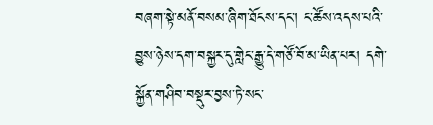བཞག་སྟེ་མནོ་བསམ་ཞིག་ཐོངས་དང་། ང་ཚོས་འདས་པའི་བྱུས་ཉེས་དག་བསྐྱར་དུ་གླེང་རྒྱུ་དེ་གཙོ་བོ་མ་ཡིན་པར། དགེ་སྐྱོན་གཤིབ་བསྡུར་བྱས་ཏེ་སང་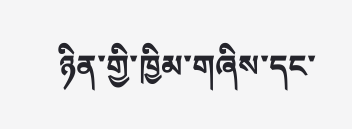ཉིན་གྱི་ཁྱིམ་གཞིས་དང་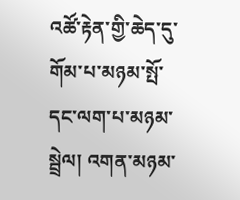འཚོ་རྟེན་གྱི་ཆེད་དུ་གོམ་པ་མཉམ་སྤོ་དང་ལག་པ་མཉམ་སྦྲེལ། འགན་མཉམ་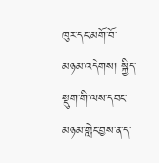ཁུར་དང་མགོ་བོ་མཉམ་འདེགས། སྐྱིད་སྡུག་གི་ལས་དབང་མཉམ་གླེང་བྱས་ན་ད་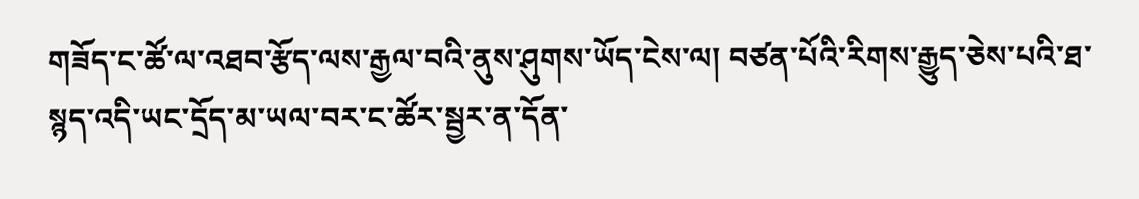གཟོད་ང་ཚོ་ལ་འཐབ་རྩོད་ལས་རྒྱལ་བའི་ནུས་ཤུགས་ཡོད་ངེས་ལ། བཙན་པོའི་རིགས་རྒྱུད་ཅེས་པའི་ཐ་སྙད་འདི་ཡང་དྲོད་མ་ཡལ་བར་ང་ཚོར་སྦྱར་ན་དོན་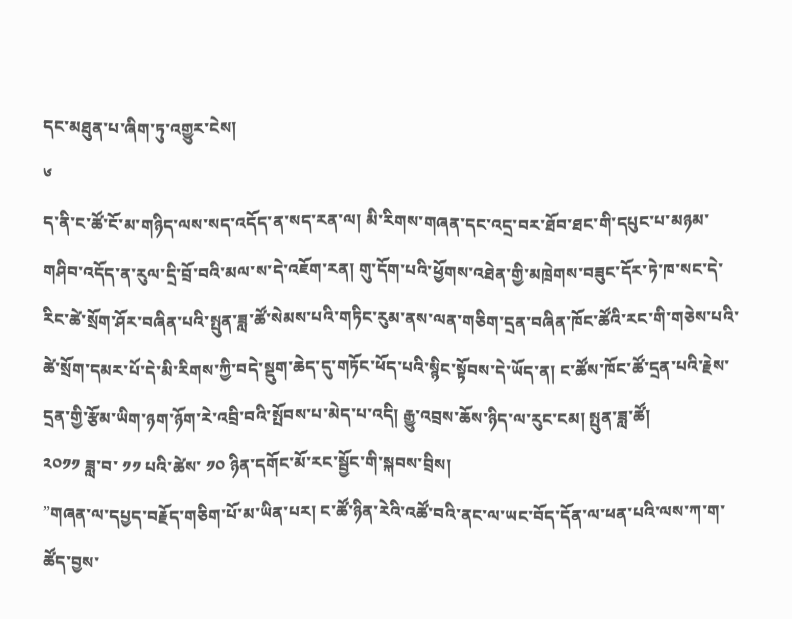དང་མཐུན་པ་ཞིག་ཏུ་འགྱུར་ངེས།
༦
ད་ནི་ང་ཚོ་ངོ་མ་གཉིད་ལས་སད་འདོད་ན་སད་རན་ལ། མི་རིགས་གཞན་དང་འདྲ་བར་ཐོབ་ཐང་གི་དཔུང་པ་མཉམ་གཤིབ་འདོད་ན་རུལ་དྲི་བྲོ་བའི་མལ་ས་དེ་འཇོག་རན། གུ་དོག་པའི་ཕྱོགས་འཐེན་གྱི་མཁྲེགས་བཟུང་དོར་ཏེ་ཁ་སང་དེ་རིང་ཚེ་སྲོག་ཤོར་བཞིན་པའི་སྤུན་ཟླ་ཚོ་སེམས་པའི་གཏིང་རུམ་ནས་ལན་གཅིག་དྲན་བཞིན་ཁོང་ཚོའི་རང་གི་གཅེས་པའི་ཚེ་སྲོག་དམར་པོ་དེ་མི་རིགས་ཀྱི་བདེ་སྡུག་ཆེད་དུ་གཏོང་ཕོད་པའི་སྙིང་སྟོབས་དེ་ཡོད་ན། ང་ཚོས་ཁོང་ཚོ་དྲན་པའི་རྗེས་དྲན་གྱི་རྩོམ་ཡིག་ཉག་ཉོག་རེ་འབྲི་བའི་སྤོབས་པ་མེད་པ་འདི། རྒྱུ་འབྲས་ཆོས་ཉིད་ལ་རུང་ངམ། སྤུན་ཟླ་ཚོ།
༢༠༡༡ ཟླ་བ་ ༡༡ པའི་ཚེས་ ༡༠ ཉིན་དགོང་མོ་རང་སྦྱོང་གི་སྐབས་བྲིས།
”གཞན་ལ་དཔྱད་བརྗོད་གཅིག་པོ་མ་ཡིན་པར། ང་ཚོ་ཉིན་རེའི་འཚོ་བའི་ནང་ལ་ཡང་བོད་དོན་ལ་ཕན་པའི་ལས་ཀ་ག་ཚོད་བྱས་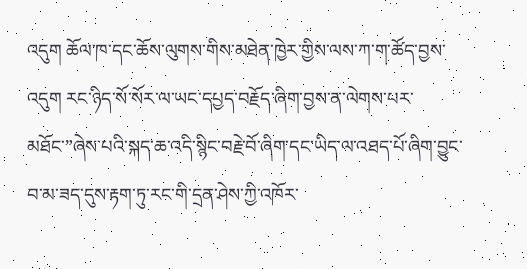འདུག ཆོལ་ཁ་དང་ཆོས་ལུགས་གིས་མཐེན་ཁྱེར་གྱིས་ལས་ཀ་ག་ཚོད་བྱས་འདུག རང་ཉིད་སོ་སོར་ལ་ཡང་དཔྱད་བརྗོད་ཞིག་བྱས་ན་ལེགས་པར་མཐོང་”ཞེས་པའི་སྐད་ཆ་འདི་སྙིང་བརྗེ་བོ་ཞིག་དང་ཡིད་ལ་འཐད་པོ་ཞིག་བྱུང་བ་མ་ཟད་དུས་རྟག་ཏུ་རང་གི་དྲན་ཤེས་ཀྱི་འཁོར་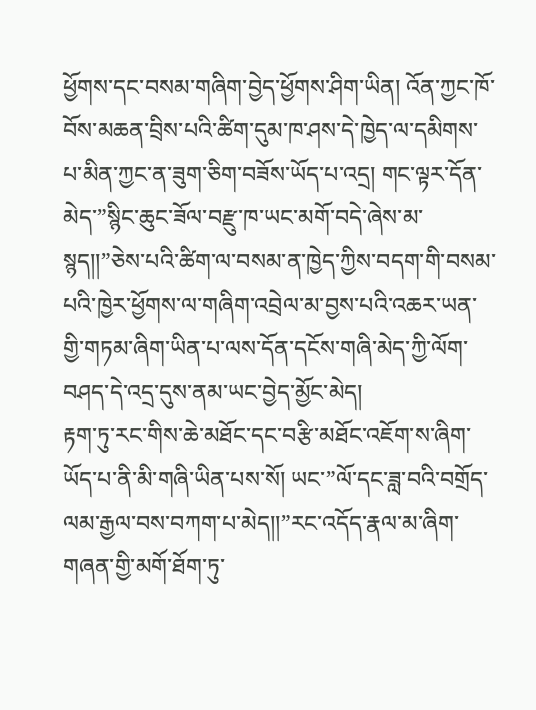ཕྱོགས་དང་བསམ་གཞིག་བྱེད་ཕྱོགས་ཤིག་ཡིན། འོན་ཀྱང་ཁོ་བོས་མཆན་བྲིས་པའི་ཚིག་དུམ་ཁ་ཤས་དེ་ཁྱེད་ལ་དམིགས་པ་མིན་ཀྱང་ན་ཟུག་ཅིག་བཟོས་ཡོད་པ་འདྲ། གང་ལྟར་དོན་མེད་”སྙིང་ཆུང་ཟོལ་བརྫུ་ཁ་ཡང་མགོ་བདེ་ཞེས་མ་སྙད།།”ཅེས་པའི་ཚིག་ལ་བསམ་ན་ཁྱེད་ཀྱིས་བདག་གི་བསམ་པའི་ཁྱེར་ཕྱོགས་ལ་གཞིག་འབྲེལ་མ་བྱས་པའི་འཆར་ཡན་གྱི་གཏམ་ཞིག་ཡིན་པ་ལས་དོན་དངོས་གཞི་མེད་ཀྱི་ལོག་བཤད་དེ་འདྲ་དུས་ནམ་ཡང་བྱེད་མྱོང་མེད།
རྟག་ཏུ་རང་གིས་ཆེ་མཐོང་དང་བརྩི་མཐོང་འཇོག་ས་ཞིག་ཡོད་པ་ནི་མི་གཞི་ཡིན་པས་སོ། ཡང་”ལོ་དང་ཟླ་བའི་བགྲོད་ལམ་རྒྱལ་བས་བཀག་པ་མེད།།”རང་འདོད་རྣལ་མ་ཞིག་གཞན་གྱི་མགོ་ཐོག་ཏུ་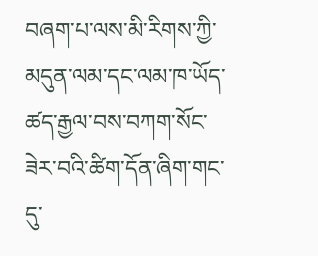བཞག་པ་ལས་མི་རིགས་ཀྱི་མདུན་ལམ་དང་ལམ་ཁ་ཡོད་ཚད་རྒྱལ་བས་བཀག་སོང་ཟེར་བའི་ཚིག་དོན་ཞིག་གང་དུ་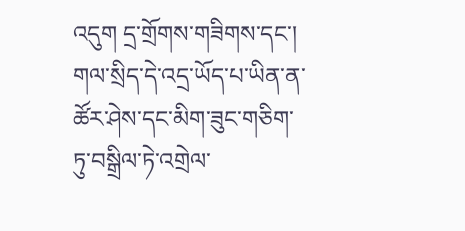འདུག དྲ་གྲོགས་གཟིགས་དང་། གལ་སྲིད་དེ་འདྲ་ཡོད་པ་ཡིན་ན་ཚོར་ཤེས་དང་མིག་ཟུང་གཅིག་ཏུ་བསྒྲིལ་ཏེ་འགྲེལ་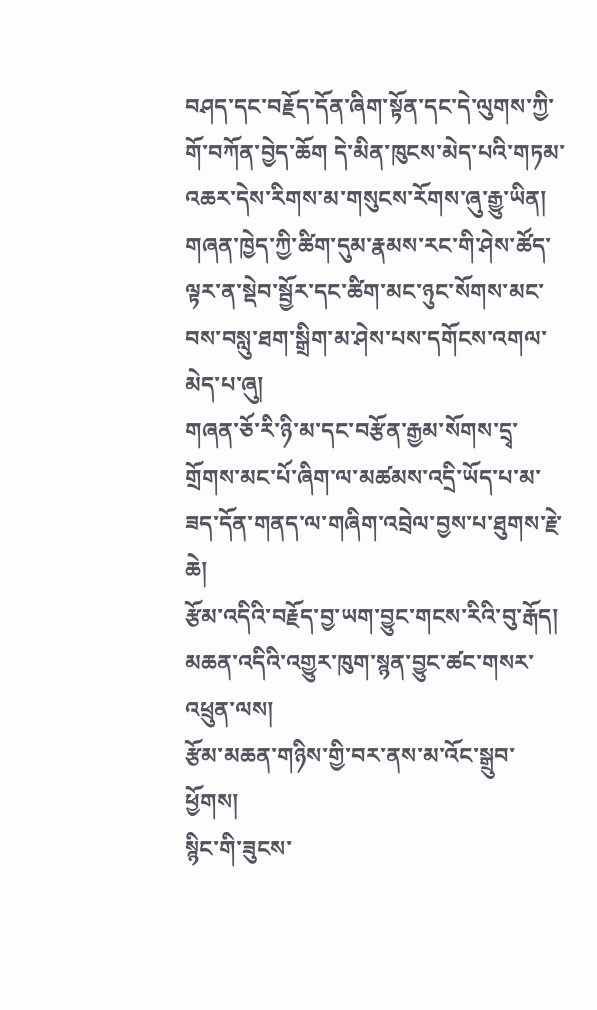བཤད་དང་བརྗོད་དོན་ཞིག་སྟོན་དང་དེ་ལུགས་ཀྱི་གོ་བཀོན་བྱེད་ཆོག དེ་མིན་ཁུངས་མེད་པའི་གཏམ་འཆར་དེས་རིགས་མ་གསུངས་རོགས་ཞུ་རྒྱུ་ཡིན།
གཞན་ཁྱེད་ཀྱི་ཚིག་དུམ་རྣམས་རང་གི་ཤེས་ཚོད་ལྟར་ན་སྡེབ་སྦྱོར་དང་ཚིག་མང་ཉུང་སོགས་མང་བས་བསླུ་ཐག་སྒྲིག་མ་ཤེས་པས་དགོངས་འགལ་མེད་པ་ཞུ།
གཞན་ཅོ་རི་ཉི་མ་དང་བརྩོན་རྒྱམ་སོགས་དྲྭ་གྲོགས་མང་པོ་ཞིག་ལ་མཚམས་འདྲི་ཡོད་པ་མ་ཟད་དོན་གནད་ལ་གཞིག་འབྲེལ་བྱས་པ་ཐུགས་རྗེ་ཆེ།
རྩོམ་འདིའི་བརྗོད་བྱ་ཡག་བྱུང་གངས་རིའི་བུ་རྒོད།
མཆན་འདིའི་འགྱུར་ཁུག་སྙན་བྱུང་ཚང་གསར་འཕྲུན་ལས།
རྩོམ་མཆན་གཉིས་གྱི་བར་ནས་མ་འོང་སྒྲུབ་ཕྱོགས།
སྙིང་གི་ཟུངས་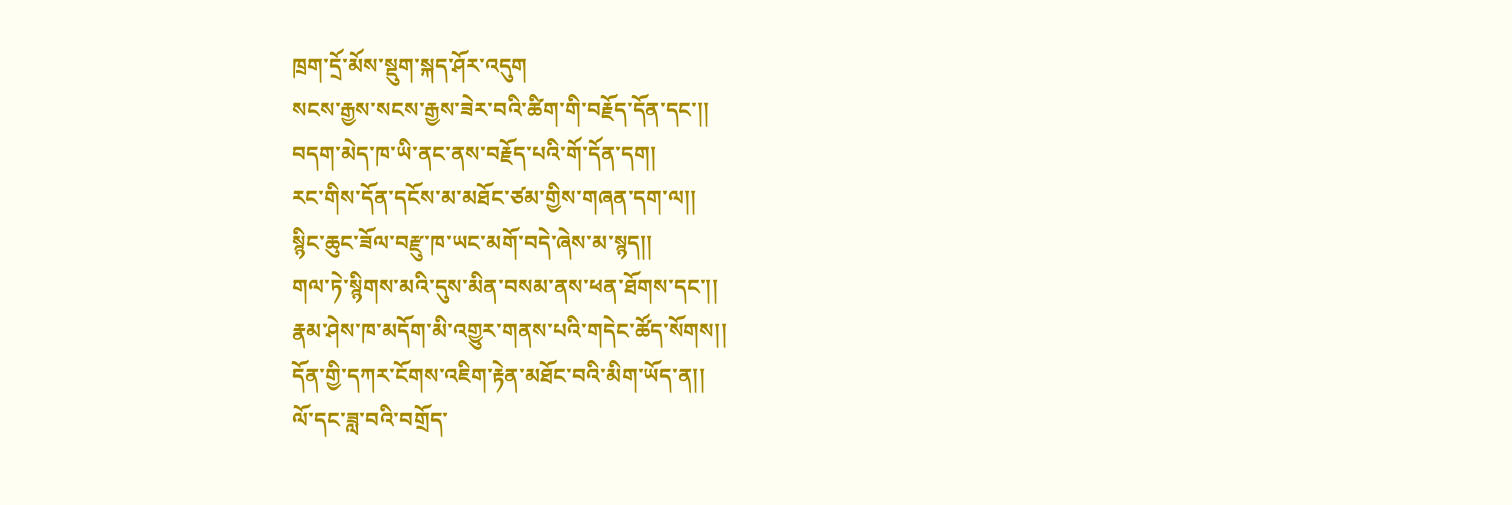ཁྲག་དྲོ་མོས་སྡུག་སྐད་ཤོར་འདུག
སངས་རྒྱས་སངས་རྒྱས་ཟེར་བའི་ཚིག་གི་བརྗོད་དོན་དང་།།
བདག་མེད་ཁ་ཡི་ནང་ནས་བརྗོད་པའི་གོ་དོན་དག།
རང་གིས་དོན་དངོས་མ་མཐོང་ཙམ་གྱིས་གཞན་དག་ལ།།
སྙིང་ཆུང་ཟོལ་བརྫུ་ཁ་ཡང་མགོ་བདེ་ཞེས་མ་སྙད།།
གལ་ཏེ་སྙིགས་མའི་དུས་མིན་བསམ་ནས་ཕན་ཐོགས་དང་།།
རྣམ་ཤེས་ཁ་མདོག་མི་འགྱུར་གནས་པའི་གདེང་ཚོད་སོགས།།
དོན་གྱི་དཀར་ངོགས་འཇིག་རྟེན་མཐོང་བའི་མིག་ཡོད་ན།།
ལོ་དང་ཟླ་བའི་བགྲོད་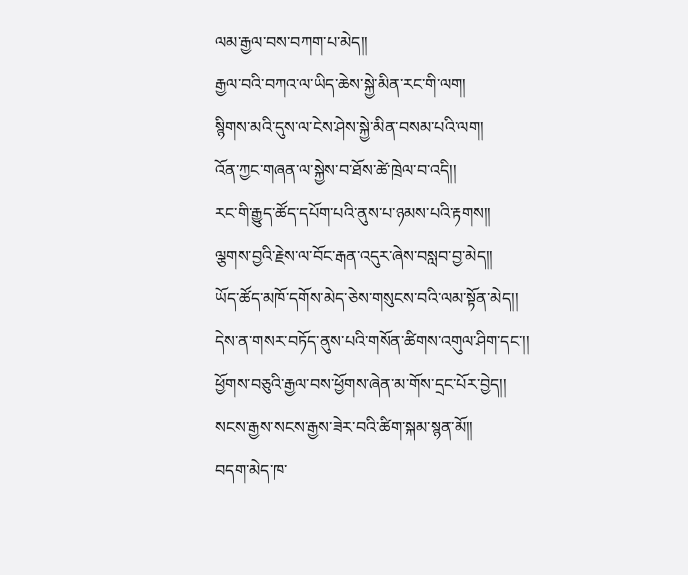ལམ་རྒྱལ་བས་བཀག་པ་མེད།།
རྒྱལ་བའི་བཀའ་ལ་ཡིད་ཆེས་སྐྱེ་མིན་རང་གི་ལག།
སྙིགས་མའི་དུས་ལ་ངེས་ཤེས་སྐྱེ་མིན་བསམ་པའི་ལག།
འོན་ཀྱང་གཞན་ལ་སྐྱེས་བ་ཐོས་ཚེ་ཁྲེལ་བ་འདི།།
རང་གི་རྒྱུད་ཚོད་དཔོག་པའི་ནུས་པ་ཉམས་པའི་རྟགས།།
ལྕགས་བྱའི་རྗེས་ལ་བོང་རྒན་འདུར་ཞེས་བསླབ་བྱ་མེད།།
ཡོད་ཚོད་མཁོ་དགོས་མེད་ཅེས་གསུངས་བའི་ལམ་སྟོན་མེད།།
དེས་ན་གསར་བཏོད་ནུས་པའི་གསོན་ཚིགས་འགུལ་ཤིག་དང་།།
ཕྱོགས་བཅུའི་རྒྱལ་བས་ཕྱོགས་ཞེན་མ་གོས་དྲང་པོར་བྱེད།།
སངས་རྒྱས་སངས་རྒྱས་ཟེར་བའི་ཚིག་སྐམ་སྙན་མོ།།
བདག་མེད་ཁ་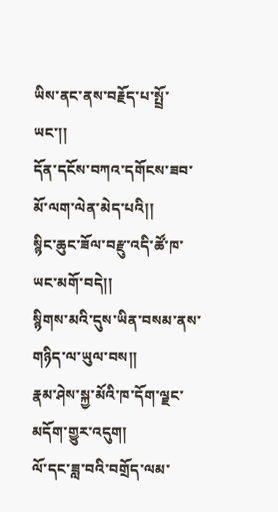ཡིས་ནང་ནས་བརྗོད་པ་སྤྲོ་ཡང་།།
དོན་དངོས་བཀའ་དགོངས་ཟབ་མོ་ལག་ལེན་མེད་པའི།།
སྙིང་ཆུང་ཟོལ་བརྫུ་འདི་ཚོ་ཁ་ཡང་མགོ་བདེ།།
སྙིགས་མའི་དུས་ཡིན་བསམ་ནས་གཉིད་ལ་ཡུལ་བས།།
རྣམ་ཤེས་སྐྱ་མོའི་ཁ་དོག་ལྗང་མདོག་གྱུར་འདུག།
ལོ་དང་ཟླ་བའི་བགྲོད་ལམ་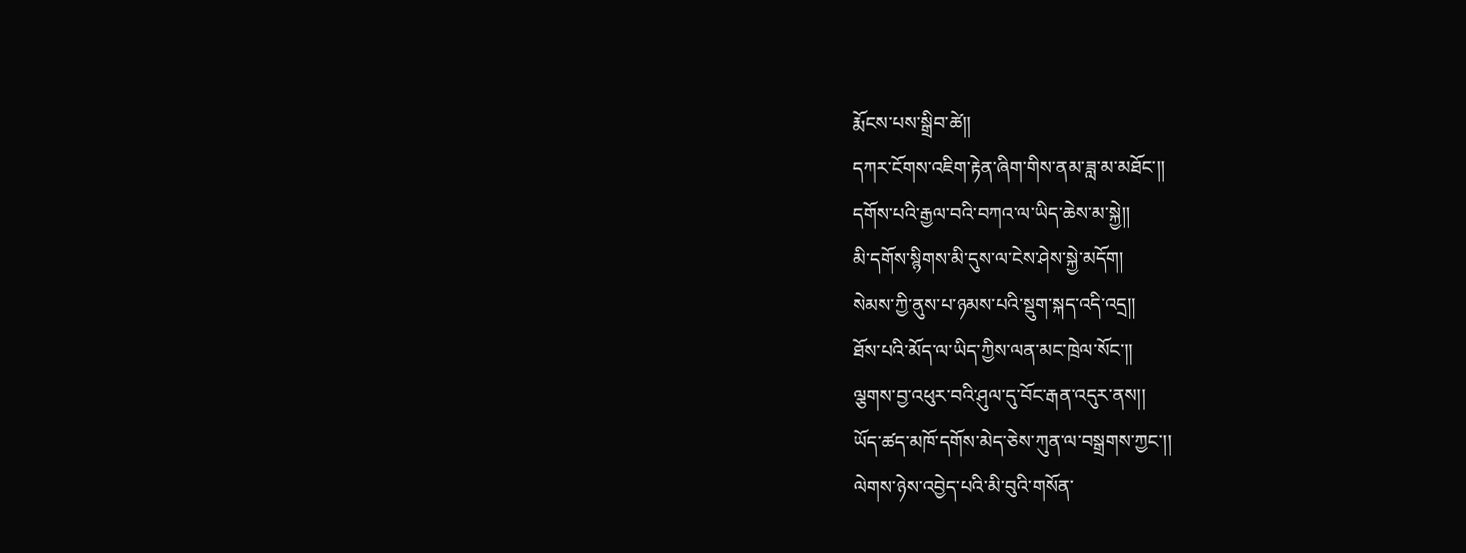རྨོངས་པས་སྒྲིབ་ཚེ།།
དཀར་ངོགས་འཇིག་རྟེན་ཞིག་གིས་ནམ་ཟླ་མ་མཐོང་།།
དགོས་པའི་རྒྱལ་བའི་བཀའ་ལ་ཡིད་ཆེས་མ་སྐྱེ།།
མི་དགོས་སྙིགས་མི་དུས་ལ་ངེས་ཤེས་སྐྱེ་མདོག།
སེམས་ཀྱི་ནུས་པ་ཉམས་པའི་སྡུག་སྐད་འདི་འདྲ།།
ཐོས་པའི་མོད་ལ་ཡིད་ཀྱིས་ལན་མང་ཁྲེལ་སོང་།།
ལྕགས་བྱ་འཕུར་བའི་ཤུལ་དུ་བོང་རྒན་འདུར་ནས།།
ཡོད་ཚད་མཁོ་དགོས་མེད་ཅེས་ཀུན་ལ་བསྒྲགས་ཀྱང་།།
ལེགས་ཉེས་འབྱེད་པའི་མི་བུའི་གསོན་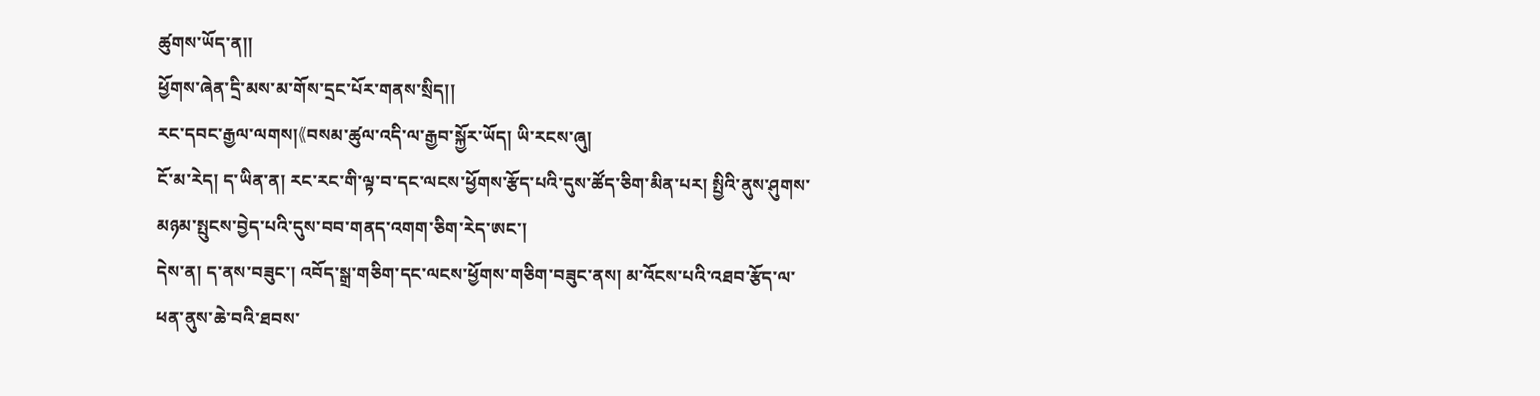ཚུགས་ཡོད་ན།།
ཕྱོགས་ཞེན་དྲི་མས་མ་གོས་དྲང་པོར་གནས་སྲིད།།
རང་དབང་རྒྱལ་ལགས།《བསམ་ཚུལ་འདི་ལ་རྒྱབ་སྐྱོར་ཡོད། ཡི་རངས་ཞུ།
ངོ་མ་རེད། ད་ཡིན་ན། རང་རང་གི་ལྟ་བ་དང་ལངས་ཕྱོགས་རྩོད་པའི་དུས་ཚོད་ཅིག་མིན་པར། སྤྱིའི་ནུས་ཤུགས་མཉམ་སྤུངས་བྱེད་པའི་དུས་བབ་གནད་འགག་ཅིག་རེད་ཨང་།
དེས་ན། ད་ནས་བཟུང་། འབོད་སྒྲ་གཅིག་དང་ལངས་ཕྱོགས་གཅིག་བཟུང་ནས། མ་འོངས་པའི་འཐབ་རྩོད་ལ་ཕན་ནུས་ཆེ་བའི་ཐབས་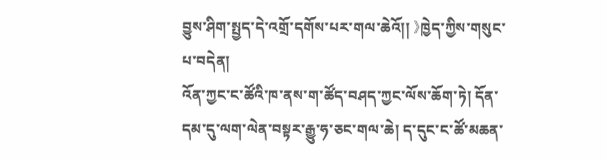བྱུས་ཤིག་སྤྱད་དེ་འགྲོ་དགོས་པར་གལ་ཆེའོ།། 》ཁྱེད་ཀྱིས་གསུང་པ་བདེན།
འོན་ཀྱང་ང་ཚོའི་ཁ་ནས་ག་ཚོད་བཤད་ཀྱང་ལོས་ཆོག་ཏེ། དོན་དམ་དུ་ལག་ལེན་བསྟར་རྒྱུ་ཧ་ཅང་གལ་ཆེ། ད་དུང་ང་ཚོ་མཆན་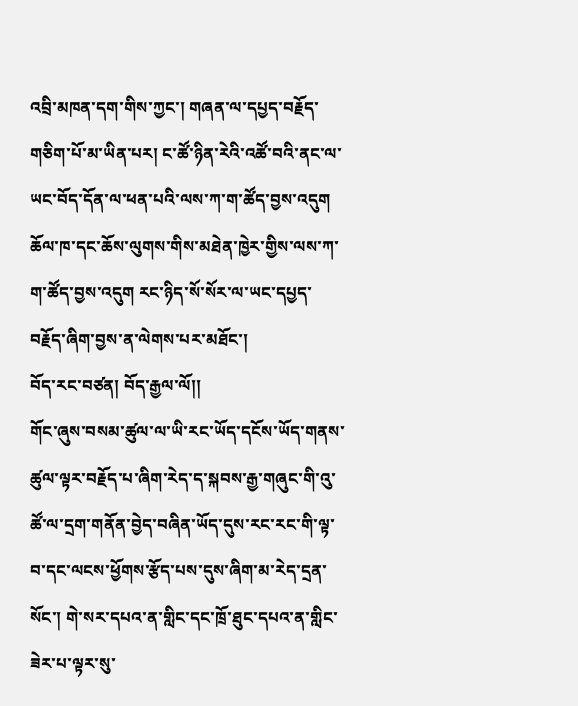འབྲི་མཁན་དག་གིས་ཀྱང་། གཞན་ལ་དཔྱད་བརྗོད་གཅིག་པོ་མ་ཡིན་པར། ང་ཚོ་ཉིན་རེའི་འཚོ་བའི་ནང་ལ་ཡང་བོད་དོན་ལ་ཕན་པའི་ལས་ཀ་ག་ཚོད་བྱས་འདུག ཆོལ་ཁ་དང་ཆོས་ལུགས་གིས་མཐེན་ཁྱེར་གྱིས་ལས་ཀ་ག་ཚོད་བྱས་འདུག རང་ཉིད་སོ་སོར་ལ་ཡང་དཔྱད་བརྗོད་ཞིག་བྱས་ན་ལེགས་པར་མཐོང་།
བོད་རང་བཙན། བོད་རྒྱལ་ལོ།།
གོང་ཞུས་བསམ་ཚུལ་ལ་ཡི་རང་ཡོད་དངོས་ཡོད་གནས་ཚུལ་ལྟར་བརྗོད་པ་ཞིག་རེད་ད་སྐབས་རྒྱ་གཞུང་གི་འུ་ཚོ་ལ་དྲག་གནོན་བྱེད་བཞིན་ཡོད་དུས་རང་རང་གི་ལྟ་བ་དང་ལངས་ཕྱོགས་རྩོད་པས་དུས་ཞིག་མ་རེད་དྲན་སོང་། གེ་སར་དཔའ་ན་གླིང་དང་ཁྲོ་ཐུང་དཔའ་ན་གླིང་ཟེར་པ་ལྟར་སུ་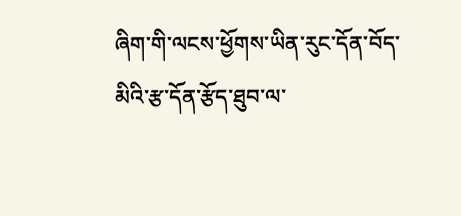ཞིག་གི་ལངས་ཕྱོགས་ཡིན་རུང་དོན་བོད་མིའི་རྩ་དོན་རྩོད་ཐུབ་ལ་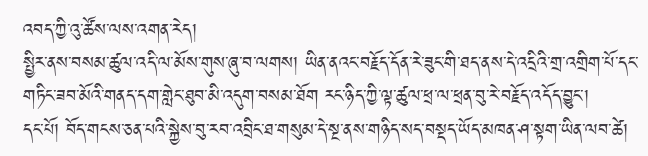འབད་ཀྱི་འུ་ཚོས་ལས་འགན་རེད།
སྤྱིར་ནས་བསམ་ཚུལ་འདི་ལ་མོས་གུས་ཞུ་བ་ལགས། ཡིན་ནའང་བརྗོད་དོན་རེ་ཟུང་གི་ཐད་ནས་དེ་འདྲིའི་གྲ་འགྲིག་པོ་དང་གཏིང་ཟབ་མོའི་གནད་དག་གླེང་ཐུབ་མི་འདུག་བསམ་ཐོག རང་ཉིད་ཀྱི་ལྟ་ཚུལ་ཕྲ་ལ་ཕྲན་བུ་རེ་བརྗོད་འདོད་བྱུང་།
དང་པོ། བོད་གངས་ཅན་པའི་སྐྱེས་བུ་རབ་འབྲིང་ཐ་གསུམ་དེ་སྔ་ནས་གཉིད་སད་བསྡད་ཡོད་མཁན་ཤ་སྟག་ཡིན་ལབ་ཚེ།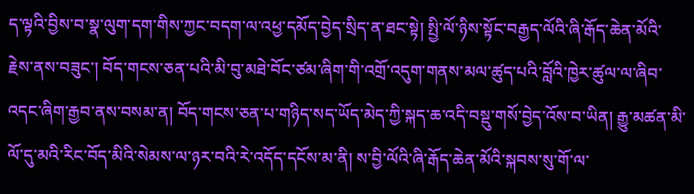ད་ལྟའི་བྱིས་བ་སྣ་ལུག་དག་གིས་ཀྱང་བདག་ལ་འཕྱ་དམོད་བྱེད་སྲིད་ན་ཐང་སྟེ། སྤྱི་ལོ་ཉིས་སྟོང་བརྒྱད་ལོའི་ཞི་རྒོད་ཆེན་མོའི་རྗེས་ནས་བཟུང་། བོད་གངས་ཅན་པའི་མི་བུ་མཐེ་བོང་ཙམ་ཞིག་གི་འགྲོ་འདུག་གནས་མལ་ཚུད་པའི་བློའི་ཁྱེར་ཚུལ་ལ་ཞིབ་འདང་ཞིག་རྒྱབ་ནས་བསམ་ན། བོད་གངས་ཅན་པ་གཉིད་སད་ཡོད་མེད་ཀྱི་སྐད་ཆ་འདི་བསྡུ་གསོ་བྱེད་འོས་བ་ཡིན། རྒྱུ་མཚན་མི་ལོ་དུ་མའི་རིང་བོད་མིའི་སེམས་ལ་ཉར་བའི་རེ་འདོད་དངོས་མ་ནི། ས་བྱི་ལོའི་ཞི་རྒོད་ཆེན་མོའི་སྐབས་སུ་གོ་ལ་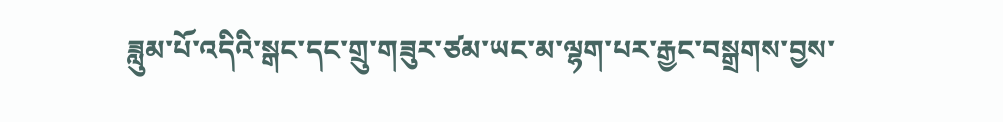ཟླུམ་པོ་འདིའི་སྒང་དང་གྲུ་གཟུར་ཙམ་ཡང་མ་ལྷག་པར་རྒྱང་བསྒྲགས་བྱས་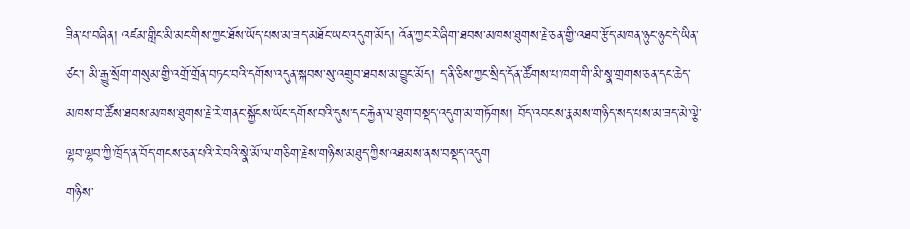ཟིན་པ་བཞིན། འཛམ་གླིང་མི་མང་གིས་ཀྱང་ཐོས་ཡོད་པས་མ་ཟད་མཐོང་ཡང་འདུག་མོད། འོན་ཀྱང་རེ་ཞིག་ཐབས་མཁས་ཐུགས་རྗེ་ཅན་གྱི་འཐབ་རྩོད་མཁན་ཉུང་ཉུང་དེ་ཡིན་ཙང་། མི་རྒྱུ་སྲོག་གསུམ་གྱི་འགྲོ་གྲོན་བཏང་བའི་དགོས་འདུན་སྐབས་སུ་འགྲུབ་ཐབས་མ་བྱུང་མོད། ད་ནི་ཅིས་ཀྱང་སྲིད་དོན་ཚོགས་པ་ཁག་གི་མི་སྣ་གྲགས་ཅན་དང་ཆེད་མཁས་བ་ཚོས་ཐབས་མཁས་ཐུགས་རྗེ་རེ་གནང་སྐྱོངས་ཡོང་དགོས་བའི་དུས་དང་རྐྱེན་ལ་ཐུག་བསྡད་འདུག་མ་གཏོགས། བོད་འབངས་རྣམས་གཉིད་སད་པས་མ་ཟད་མེ་ལྕེ་ལྷབ་ལྷབ་ཀྱི་ཁྲོད་ན་བོད་གངས་ཅན་པའི་རེ་བའི་སྣེ་མོ་ལ་གཅིག་རྗེས་གཉིས་མཐུད་ཀྱིས་འཐམས་ནས་བསྡད་འདུག
གཉིས་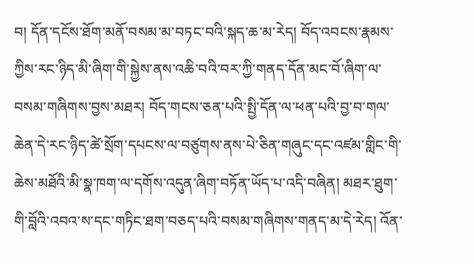བ། དོན་དངོས་ཐོག་མནོ་བསམ་མ་བཏང་བའི་སྐད་ཆ་མ་རེད། བོད་འབངས་རྣམས་ཀྱིས་རང་ཉིད་མི་ཞིག་གི་སྐྱེས་ནས་འཆི་བའི་བར་ཀྱི་གནད་དོན་མང་བོ་ཞིག་ལ་བསམ་གཞིགས་བྱས་མཐར། བོད་གངས་ཅན་པའི་སྤྱི་དོན་ལ་ཕན་པའི་བྱ་བ་གལ་ཆེན་དེ་རང་ཉིད་ཚེ་སྲོག་དཔངས་ལ་བཙུགས་ནས་པེ་ཅིན་གཞུང་དང་འཛམ་གླིང་གི་ཆེས་མཐོའི་མི་སྣ་ཁག་ལ་དགོས་འདུན་ཞིག་བཏོན་ཡོད་པ་འདི་བཞིན། མཐར་ཐུག་གི་བློའི་འབའ་ས་དང་གཏིང་ཐག་བཅད་པའི་བསམ་གཞིགས་གནད་མ་དེ་རེད། འོན་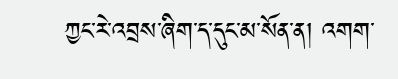ཀྱང་རེ་འབྲས་ཞིག་ད་དུང་མ་སོན་ན། འགག་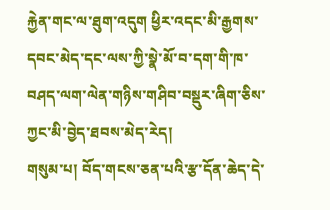རྐྱེན་གང་ལ་ཐུག་འདུག ཕྱིར་འདང་མི་རྒྱགས་དབང་མེད་དང་ལས་ཀྱི་སྣེ་མོ་བ་དག་གི་ཁ་བཤད་ལག་ལེན་གཉིས་གཤིབ་བསྡུར་ཞིག་ཅིས་ཀྱང་མི་བྱེད་ཐབས་མེད་རེད།
གསུམ་པ། བོད་གངས་ཅན་པའི་རྩ་དོན་ཆེད་དེ་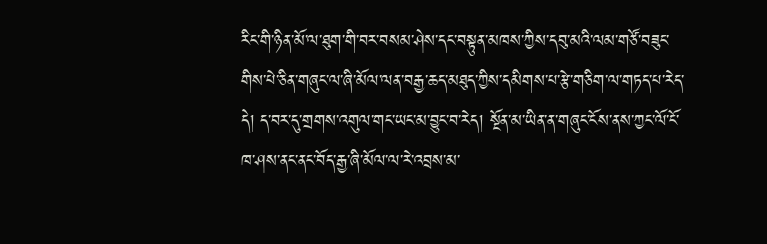རིང་གི་ཉིན་མོ་ལ་ཐུག་གི་བར་བསམ་ཤེས་དང་བསྟུན་མཁས་ཀྱིས་དབུ་མའི་ལམ་གཙོ་བཟུང་གིས་པེ་ཅིན་གཞུང་ལ་ཞི་མོལ་ལན་བརྒྱ་ཆད་མཐུད་ཀྱིས་དམིགས་པ་རྩེ་གཅིག་ལ་གཏད་པ་རེད་དེ། ད་བར་དུ་གྲགས་འགུལ་གང་ཡང་མ་བྱུང་བ་རེད། སྔོན་མ་ཡིན་ན་གཞུང་ངོས་ནས་ཀྱང་ལོ་ངོ་ཁ་ཤས་ནང་ནང་བོད་རྒྱ་ཞི་མོལ་ལ་རེ་འབྲས་མ་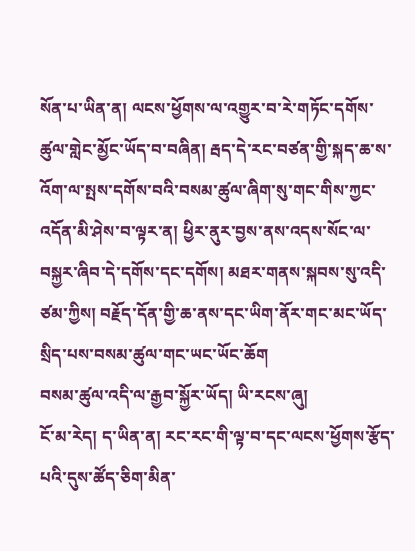སོན་པ་ཡིན་ན། ལངས་ཕྱོགས་ལ་འགྱུར་བ་རེ་གཏོང་དགོས་ཚུལ་གླེང་མྱོང་ཡོད་བ་བཞིན། རྦད་དེ་རང་བཙན་གྱི་སྐད་ཆ་ས་འོག་ལ་སྤས་དགོས་བའི་བསམ་ཚུལ་ཞིག་སུ་གང་གིས་ཀྱང་འདོན་མི་ཤེས་བ་ལྟར་ན། ཕྱིར་ནུར་བྱས་ནས་འདས་སོང་ལ་བསྐྱར་ཞིབ་དེ་དགོས་དང་དགོས། མཐར་གནས་སྐབས་སུ་འདི་ཙམ་ཀྱིས། བརྗོད་དོན་གྱི་ཆ་ནས་དང་ཡིག་ནོར་གང་མང་ཡོད་སྲིད་པས་བསམ་ཚུལ་གང་ཡང་ཡོང་ཆོག
བསམ་ཚུལ་འདི་ལ་རྒྱབ་སྐྱོར་ཡོད། ཡི་རངས་ཞུ།
ངོ་མ་རེད། ད་ཡིན་ན། རང་རང་གི་ལྟ་བ་དང་ལངས་ཕྱོགས་རྩོད་པའི་དུས་ཚོད་ཅིག་མིན་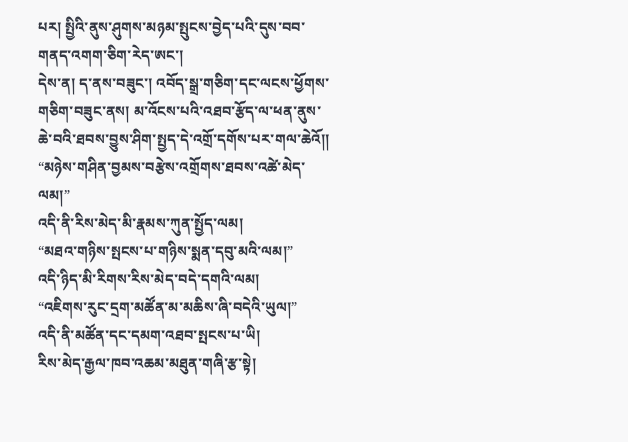པར། སྤྱིའི་ནུས་ཤུགས་མཉམ་སྤུངས་བྱེད་པའི་དུས་བབ་གནད་འགག་ཅིག་རེད་ཨང་།
དེས་ན། ད་ནས་བཟུང་། འབོད་སྒྲ་གཅིག་དང་ལངས་ཕྱོགས་གཅིག་བཟུང་ནས། མ་འོངས་པའི་འཐབ་རྩོད་ལ་ཕན་ནུས་ཆེ་བའི་ཐབས་བྱུས་ཤིག་སྤྱད་དེ་འགྲོ་དགོས་པར་གལ་ཆེའོ།།
“མཉེས་གཤིན་བྱམས་བརྩེས་འགྲོགས་ཐབས་འཚེ་མེད་ལམ།”
འདི་ནི་རིས་མེད་མི་རྣམས་ཀུན་སྤྱོད་ལམ།
“མཐའ་གཉིས་སྤངས་པ་གཉིས་སྨན་དབུ་མའི་ལམ།”
འདི་ཉིད་མི་རིགས་རིས་མེད་བདེ་དགའི་ལམ།
“འཇིགས་རུང་དྲག་མཚོན་མ་མཆིས་ཞི་བདེའི་ཡུལ།”
འདི་ནི་མཚོན་དང་དམག་འཐབ་སྤངས་པ་ཡི།
རིས་མེད་རྒྱལ་ཁབ་འཆམ་མཐུན་གཞི་རྩ་སྟེ།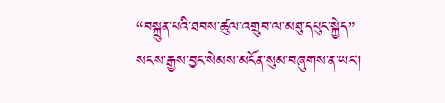“བསྐྲུན་པའི་ཐབས་ཚུལ་འགྲུབ་ལ་མཐུ་དཔུང་སྐྱེད”
སངས་རྒྱས་བྱང་སེམས་མངོན་སུམ་བཞུགས་ན་ཡང།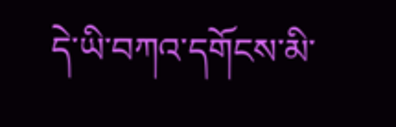དེ་ཡི་བཀའ་དགོངས་མི་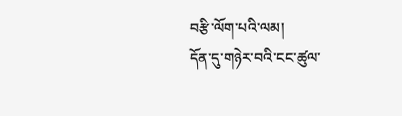བརྩི་ལོག་པའི་ལམ།
དོན་དུ་གཉེར་བའི་ངང་ཚུལ་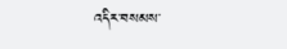འདིར་བསམས་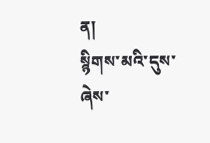ན།
སྙིགས་མའི་དུས་ཞེས་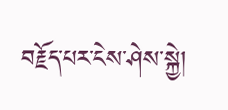བརྗོད་པར་ངེས་ཤེས་སྐྱེ།